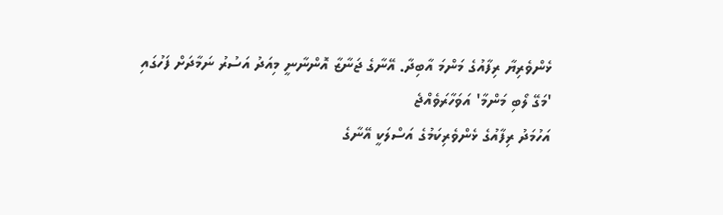ޅެންވެރިޔާ ރިފާއުގެ މަންމަ އާބިދާ. އޭނާގެ ޖަނާޒާ އޮންނާނީ މިއަދު އަސުރު ނަމާދަށް ފަހުގައި
'މަގޭ ލޯބި މަންމާ' އަވަހާރަވެއްޖެ
އަހުމަދު ރިފާއުގެ ޅެންވެރިކަމުގެ އަސްލަކީ އޭނާގެ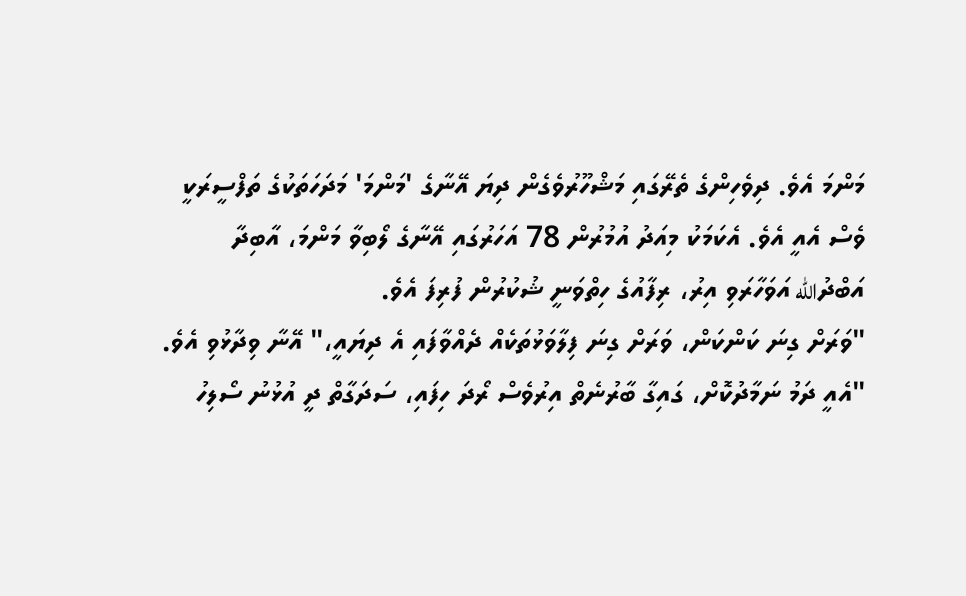މަންމަ އެވެ. ދިވެހިންގެ ތެރޭގައި މަޝްހޫރުވެގެން ދިޔަ އޭނާގެ 'މަންމަ' މަދަހަތަކުގެ ތަފްސީރަކީ ވެސް އެއީ އެވެ. އެކަމަކު މިއަދު އުމުރުން 78 އަހަރުގައި އޭނާގެ ލޯބިވާ މަންމަ، އާބިދާ އަބްދުالله އަވަހާރަވި އިރު، ރިފާއުގެ ހިތްވަނީ ޝުކުރުން ފުރިފަ އެވެ.
"ވަރަށް ގިނަ ކަންކަން، ވަރަށް ގިނަ ފިލާވަޅުތަކެއް ދެއްވާފައި އެ ދިޔައީ،" އޭނާ ވިދާޅުވި އެވެ.
"އެއީ ދަމު ނަމާދުކޮށް، ގައިގާ ބާރުނެތް އިރުވެސް ރޯދަ ހިފައި، ސަދަގާތް ދީ އުޅުނު ސޯލިހު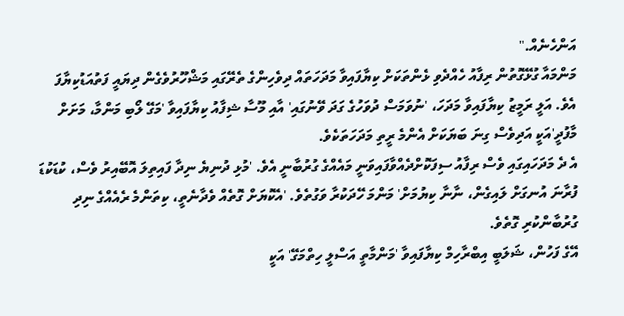އަންހެނެއް."
މަންމައާ ގުޅޭގޮތުން ރިފާއު ހެއްދެވި ޅެންތަކަށް ކިޔާފައިވާ މަދަހަތައް ދިވެހިންގެ ތެރޭގައި މަޝްހޫރުވެގެން ދިޔައީ ފަތުއަޑުކިޔާފަ އެވެ. އަލީ ރަމީޒު ކިޔާފައިވާ މަދަހަ، 'ނުވަމަސް ދުވަހުގެ ގަދަ ވޭނުގައި' އާއި މޫސާ ޝިފާއު ކިޔާފައިވާ 'މަގޭ ލޯބި މަންމާ، މަށަށް މާފުދީ'އަކީ އަދިވެސް ގިނަ ބަޔަކަށް އެންމެ ރީތި މަދަހަތަކެވެ.
އެ ދެ މަދަހައިގައި ވެސް ރިފާއު ސިފަކޮށްދެއްވާފައިވަނީ މައެއްގެ ގުރުބާނީ އެވެ. 'މުޅި ދުނިޔެ ނިދާ ފައިތިލަ އޮބޭއިރު ވެސް، ކުޑަކުޑަ ފުރާނަ އުނގަށް ލައިގެން، ނާނާ ކިޔުމަށް' މަންމަ ހޭދަކުރާ ވަގުތެވެ. 'އެކޮޔަށް ގޮތެއް ވެދާނެތީ، ކިތަންމެ ރެއެއްގެ ނިދި ގުރުބާންކުރި ގޮތެވެ.
އޭގެ ފަހުން، ޝަލަބީ އިބްރާހިމް ކިޔާފައިވާ 'މަންމާތީ އަސްލީ ހިތްމަގޭ' އަކީ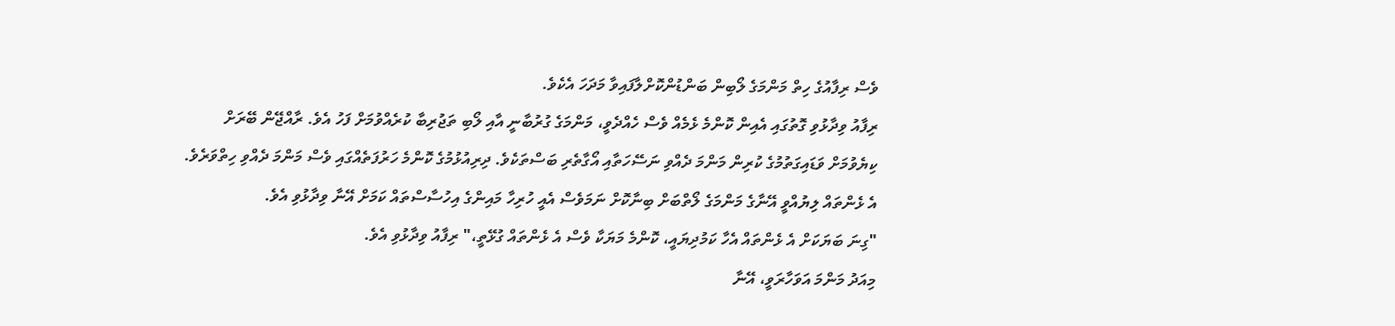ވެސް ރިފާއުގެ ހިތް މަންމަގެ ލޯބިން ބަންޑުންކޮށްލާފައިވާ މަދަހަ އެކެވެ.
ރިފާއު ވިދާޅުވި ގޮތުގައި އެއިން ކޮންމެ ޅެމެއް ވެސް ހެއްދެވީ، މަންމަގެ ގުރުބާނީ އާއި ލޯބި ތަޖުރިބާ ކުރެއްވުމަށް ފަހު އެވެ. ރާއްޖޭން ބޭރަށް ކިޔެވުމަށް ވަޑައިގަތުމުގެ ކުރިން މަންމަ ދެއްވި ނަސޭހަތާއި އޯގާތެރި ބަސްތަކެވެ. ދިރިއުޅުމުގެ ކޮންމެ ހަރުފަތެއްގައި ވެސް މަންމަ ދެއްވި ހިތްވަރެވެ. އެ ޅެންތައް ލިޔުއްވީ އޭނާގެ މަންމަގެ ލޯތްބަށް ބިނާކޮށް ނަމަވެސް އެއީ ހުރިހާ މައިންގެ އިހުސާސްތައް ކަމަށް އޭނާ ވިދާޅުވި އެވެ.
"ގިނަ ބަޔަކަށް އެ ޅެންތައް އެހާ ކަމުދިޔައީ، ކޮންމެ މަޔަކާ ވެސް އެ ޅެންތައް ގުޅޭތީ،" ރިފާއު ވިދާޅުވި އެވެ.
މިއަދު މަންމަ އަވަހާރަވީ، އޭނާ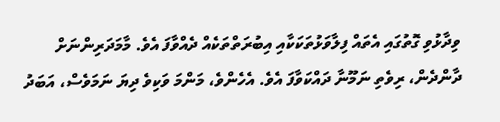ވިދާޅުވި ގޮތުގައި އެތައް ފިލާވަޅުތަކަކާއި އިބުރަތްތަކެއް ދެއްވާފަ އެވެ. މާމަދަރިންނަށް ދާންދެން، ރިވެތި ނަމޫނާ ދައްކަވާފަ އެވެ. އެހެންވެ، މަންމަ ވަކިވެ ދިޔަ ނަމަވެސް، އަބަދު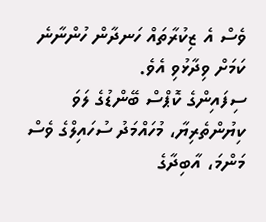ވެސް އެ ޒިކުރާތައް ހަނދާން ހުންނާނެ ކަމަށް ވިދާޅުވި އެވެ.
ސިފައިންގެ ކޮޕްސް ބޭންޑުގެ ލަވަ ކިޔުންތެރިޔާ، މުހައްމަދު ސުހައިލްގެ ވެސް މަންމަ، އާބިދާގެ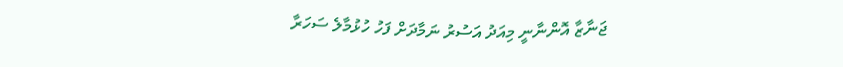ޖަނާޒާ އޮންނާނީ މިއަދު އަސުރު ނަމާދަށް ފަހު ހުޅުމާލެ ސަހަރާ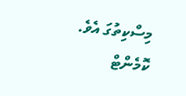މިސްކިތުގަ އެވެ.
ކޮމެންޓް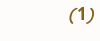(1)